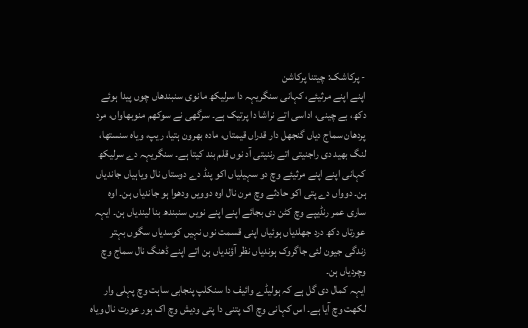- پرکاشک: چیتنا پرکاشن
اپنے اپنے مرثیئے، کہانی سنگریہہ دا سرلیکھ مانوی سنبندھاں چوں پیدا ہوئے دکھ، بے چینی، اداسی اتے نراشا دا پرتیک ہے۔ سرگھی نے سوکھم منوبھاواں، مرد پردھان سماج دیاں گنجھل دار قدراں قیمتاں، مادہ بھرون ہتیا، ریپ، ویاہ سنستھا، لنگ بھید دی راجنیتی اتے رننیتی آد نوں قلم بند کیتا ہے۔ سنگریہہ دے سرلیکھ کہانی اپنے اپنے مرثیئے وچ دو سہیلیاں اکو پنڈ دے دوستاں نال ویاہیاں جاندیاں ہن۔ دوواں دے پتی اکو حادثے وچ مرن نال اوہ دوویں ودھوا ہو جاندیاں ہن۔ اوہ ساری عمر رنڈیپے وچ کٹن دی بجائے اپنے اپنے نویں سنبندھ بنا لیندیاں ہن۔ ایہہ عورتاں دکھ درد جھلدیاں ہوئیاں اپنی قسمت نوں نہیں کوسدیاں سگوں بہتر زندگی جیون لئی جاگروک ہوندیاں نظر آؤندیاں ہن اتے اپنے ڈھنگ نال سماج وچ وچردیاں ہن۔
ایہہ کمال دی گل ہے کہ ہولیڈے وائیف دا سنکلپ پنجابی ساہت وچ پہلی وار لکھت وچ آیا ہے۔ اس کہانی وچ اک پتنی دا پتی ودیش وچ اک ہور عورت نال ویاہ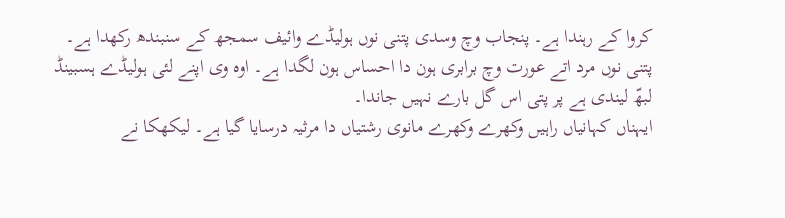کروا کے رہندا ہے۔ پنجاب وچ وسدی پتنی نوں ہولیڈے وائیف سمجھ کے سنبندھ رکھدا ہے۔ پتنی نوں مرد اتے عورت وچ برابری ہون دا احساس ہون لگدا ہے۔ اوہ وی اپنے لئی ہولیڈے ہسبینڈ لبھّ لیندی ہے پر پتی اس گل بارے نہیں جاندا۔
ایہناں کہانیاں راہیں وکھرے وکھرے مانوی رشتیاں دا مرثیہ درسایا گیا ہے۔ لیکھکا نے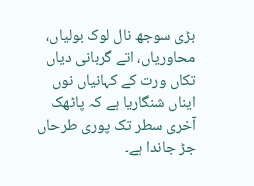بڑی سوجھ نال لوک بولیاں، محاوریاں، اتے گربانی دیاں تکاں ورت کے کہانیاں نوں ایناں شنگاریا ہے کہ پاٹھک آخری سطر تک پوری طرحاں جڑ جاندا ہے۔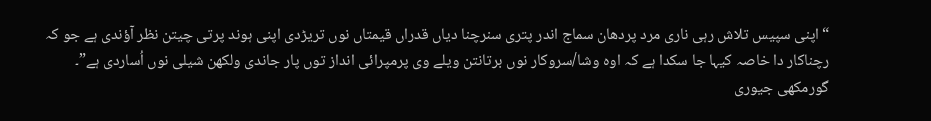“اپنی سپیس تلاش رہی ناری مرد پردھان سماج اندر پتری سنرچنا دیاں قدراں قیمتاں نوں تریڑدی اپنی ہوند پرتی چیتن نظر آؤندی ہے جو کہ رچناکار دا خاصہ کیہا جا سکدا ہے کہ اوہ وشا/سروکار نوں برتانتن ویلے وی پرمپرائی انداز توں پار جاندی ولکھن شیلی نوں اُساردی ہے”۔
گورمکھی جیوری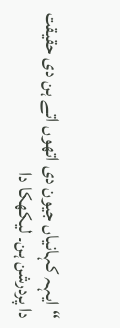“ایہہ کہانیاں جیون دی اتھوں اتے ہن دی حقیقت دا پردرشن ہن۔ لیکھکا دا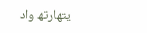یتھارتھ واد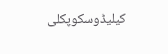کیلیڈوسکوپکلی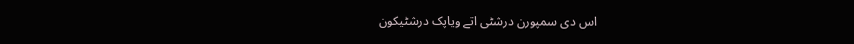اس دی سمپورن درشٹی اتے ویاپک درشٹیکون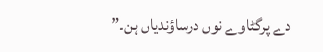دے پرگٹاوے نوں درساؤندیاں ہن۔”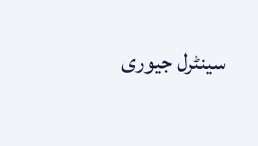سینٹرل جیوری